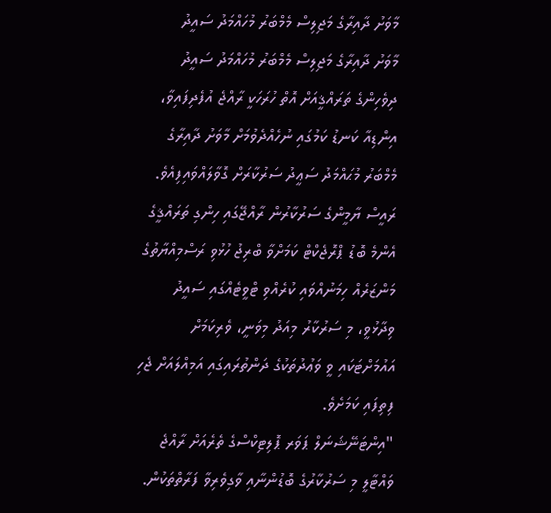މާވަށު ދާއިރާގެ މަޖިލިސް މެމްބަރު މުހައްމަދު ސައީދު
މާވަށު ދާއިރާގެ މަޖިލިސް މެމްބަރު މުހައްމަދު ސައީދު
ދިވެހިންގެ ތަރައްޤީއަށް އޮތް ހުރަހަކީ ރާއްޖެ އުފެދިފައިވާ، އިންޑިއާ ކަނޑު ކަމުގައި ނުހެއްދެވުމަށް މާވަށު ދާއިރާގެ މެމްބަރު މުޙައްމަދު ސަޢީދު ސަރުކާރަށް ގޮވާލައްވައިފިއެވެ.
ރައީސް ޔާމީންގެ ސަރުކާރުން ރާއްޖޭގައި ހިންގި ތަރައްޤީގެ އެންމެ ބޮޑު ޕްރޮޖެކްޓް ކަމަށްވާ ބްރިޖު ހުޅުވި ރަސްމިއްޔާތުގެ މަންޒަރެއް ހިމަނުއްވައި ކުރެއްވި ޓްވީޓެއްގައި ސައީދު ވިދާޅުވީ، މި ސަރުކާރު މިއަދު މިވަނީ، ވެރިކަމަށް އައުމަށްޓަކައި ވީ ވަޢުދުތަކުގެ ދަންތުރައިގައި އަމިއްލައަށް ޖެހި ފިތިފައި ކަމަށެވެ.
"އިންޓަނޭޝަނަލް ޕަވަރ ޕޮލިޓިކްސްގެ ތެރެއަށް ރާއްޖެ ވައްޓާލީ މި ސަރުކާރުގެ ބޮޑުންނާއި ވާގިވެރިވާ ފަރާތްތަކުން.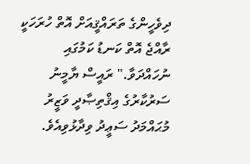ދިވެހީންގެ ތަރައްޤީއަށް އޮތް ހުރަހަކީ ރާއްޖެ އޮތް ކަނޑު ކަމުގައި ނުހައްދަވާ." ރައީސް ޔާމީނު ސަރުކާރުގެ އިޤްތިޞާދީ ވަޒީރު މުޙައްމަދު ސަޢީދު ވިދާޅުވިއެވެ.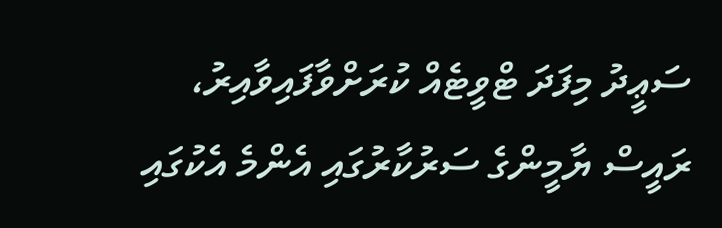ސަޢީދު މިފަދަ ޓްވީޓެއް ކުރަށްވާފައިވާއިރު، ރައީސް ޔާމީންގެ ސަރުކާރުގައި އެންމެ އެކުގައި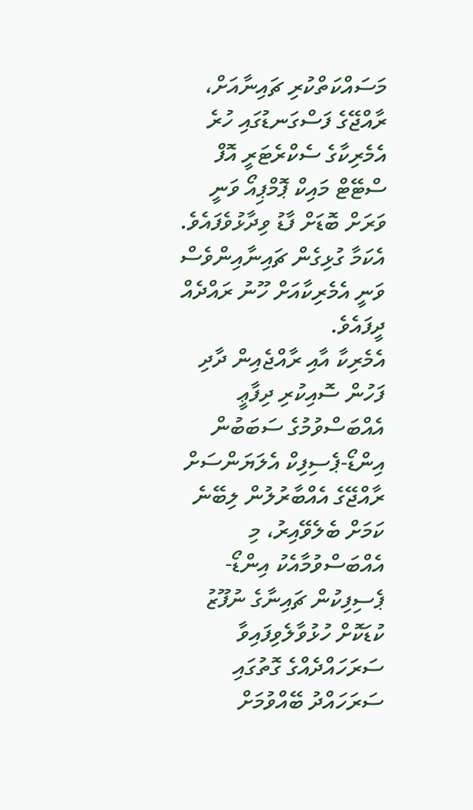މަސައްކަތްކުރި ޗައިނާއަށް، ރާއްޖޭގެ ފަސްގަނޑުގައި ހުރެ އެމެރިކާގެ ސެކްރެޓަރީ އޮފް ސްޓޭޓް މައިކް ޕޮމްޕިއޯ ވަނީ ވަރަށް ބޮޑަށް ފާޑު ވިދާޅުވެފައެވެ. އެކަމާ ގުޅިގެން ޗައިނާއިންވެސް ވަނީ އެމެރިކާއަށް ހޫނު ރައްދެއް ދީފައެވެ.
އެމެރިކާ އާއި ރާއްޖެއިން ދާދި ފަހުން ސޮއިކުރި ދިފާޢީ އެއްބަސްވުމުގެ ސަބަބުން އިންޑޯ-ޕެސިފިކް އެލަޔަންސަށް ރާއްޖޭގެ އެއްބާރުލުން ލިބޭނެ ކަމަށް ބެލެވޭއިރު، މި އެއްބަސްވުމާއެކު އިންޑޯ-ޕެސިފިކުން ޗައިނާގެ ނުފޫޒު ކުޑަކޮށް ހުޅުވާލެވިފައިވާ ސަރަހައްދެއްގެ ގޮތުގައި ސަރަހައްދު ބޭއްވުމަށް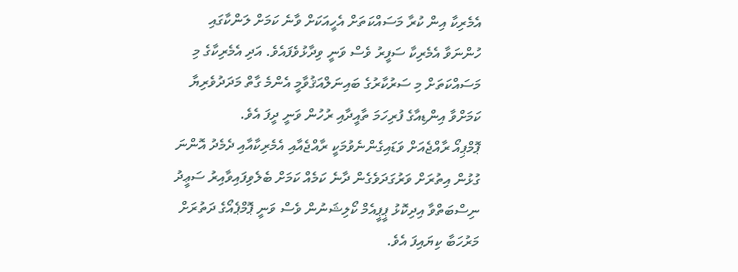އެމެރިކާ އިން ކުރާ މަސައްކަތަށް އެހީއަކަށް ވާނެ ކަމަށް ލަންކާގައި ހުންނަވާ އެމެރިކާ ސަފީރު ވެސް ވަނީ ވިދާޅުވެފައެވެ. އަދި އެމެރިކާގެ މި މަސައްކަތަށް މި ސަރުކާރުގެ ބައިނަލްއަޤުވާމީ އެންމެ ގާތް މަދަދުވެރިޔާ ކަމަށްވާ އިންޑިއާގެ ފުރިހަމަ ތާއީދާއި ރުހުން ވަނީ ދީފަ އެވެ.
ޕޮމްޕިއޯ ރާއްޖެއަށް ވަޑައިގެންނެވުމަކީ ރާއްޖެއާއި އެމެރިކާއާއި ދެމެދު އޮންނަ ގުޅުން އިތުރަށް ވަރުގަދަވެގެން ދާނެ ކަމެއް ކަމަށް ބެލެވިފައިވާއިރު ސަޢީދު ނިސްބަތްވާ އިދިކޮޅު ޕީޕީއެމް ކޯލިޝަނުން ވެސް ވަނީ ޕޮމްޕެއޯގެ ދަތުރަށް މަރުހަބާ ކިޔައިފަ އެވެ.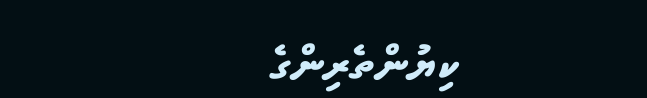ކިޔުންތެރިންގެ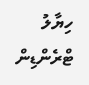ހިޔާލު
ޓްރެންޑިން